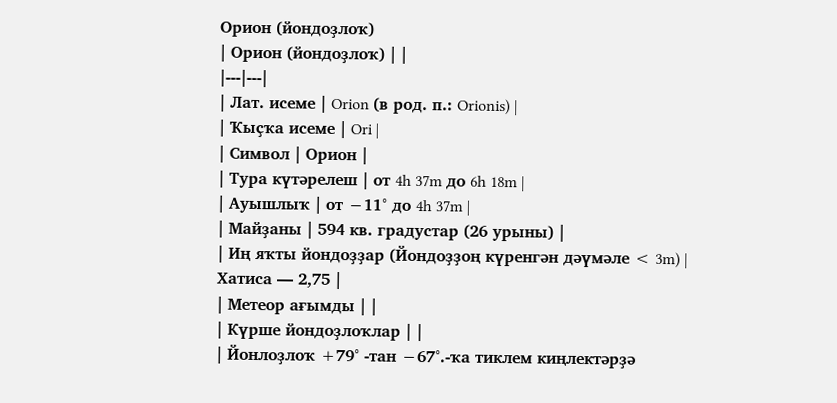Орион (йондоҙлоҡ)
| Орион (йондоҙлоҡ) | |
|---|---|
| Лат. исеме | Orion (в род. п.: Orionis) |
| Ҡыҫҡа исеме | Ori |
| Символ | Орион |
| Тура күтәрелеш | от 4h 37m до 6h 18m |
| Ауышлыҡ | от −11° до 4h 37m |
| Майҙаны | 594 кв. градустар (26 урыны) |
| Иң яҡты йондоҙҙар (Йондоҙҙоң күренгән дәүмәле < 3m) |
Хатиса — 2,75 |
| Метеор ағымды | |
| Күрше йондоҙлоҡлар | |
| Йонлоҙлоҡ +79° -тан −67°.-ҡа тиклем киңлектәрҙә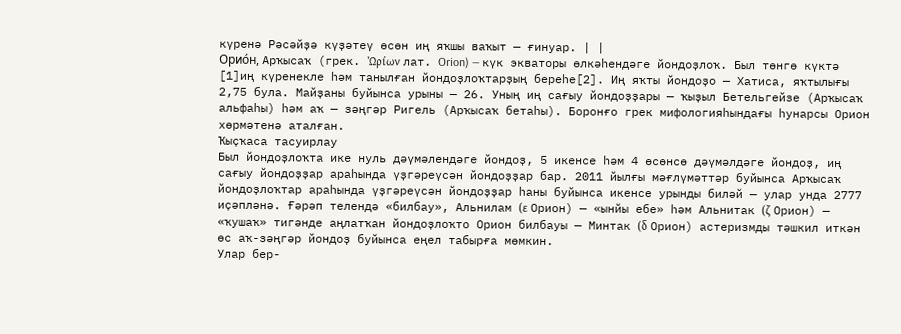күренә Рәсәйҙә күҙәтеү өсөн иң яҡшы ваҡыт — ғинуар. | |
Орио́н, Арҡысаҡ (грек. Ὠρίων лат. Orion) — күк экваторы өлкәһендәге йондоҙлоҡ. Был төнгө күктә [1]иң күренекле һәм танылған йондоҙлоҡтарҙың береһе[2]. Иң яҡты йондоҙо — Хатиса, яҡтылығы 2,75 була. Майҙаны буйынса урыны — 26. Уның иң сағыу йондоҙҙары — ҡыҙыл Бетельгейзе (Арҡысаҡ альфаһы) һәм аҡ — зәңгәр Ригель (Арҡысаҡ бетаһы). Боронғо грек мифологияһындағы һунарсы Орион хөрмәтенә аталған.
Ҡыҫҡаса тасуирлау
Был йондоҙлоҡта ике нуль дәүмәлендәге йондоҙ, 5 икенсе һәм 4 өсөнсө дәүмәлдәге йондоҙ, иң сағыу йондоҙҙар араһында үҙгәреүсән йондоҙҙар бар. 2011 йылғы мәғлүмәттәр буйынса Арҡысаҡ йондоҙлоҡтар араһында үҙгәреүсән йондоҙҙар һаны буйынса икенсе урынды биләй — улар унда 2777 иҫәпләнә. Ғәрәп телендә «билбау», Альнилам (ε Орион) — «ынйы ебе» һәм Альнитак (ζ Орион) — «ҡушаҡ» тигәнде аңлатҡан йондоҙлоҡто Орион билбауы — Минтак (δ Орион) астеризмды тәшкил иткән өс аҡ-зәңгәр йондоҙ буйынса еңел табырға мөмкин.
Улар бер-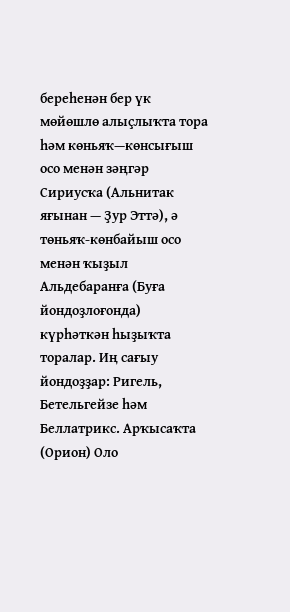береһенән бер үк мөйөшлө алыҫлыҡта тора һәм көньяҡ—көнсығыш осо менән зәңгәр Сириусҡа (Альнитак яғынан — Ҙур Эттә), ә төньяҡ-көнбайыш осо менән ҡыҙыл Альдебаранға (Буға йондоҙлоғонда) күрһәткән һыҙыҡта торалар. Иң сағыу йондоҙҙар: Ригель, Бетельгейзе һәм Беллатрикс. Арҡысаҡта (Орион) Оло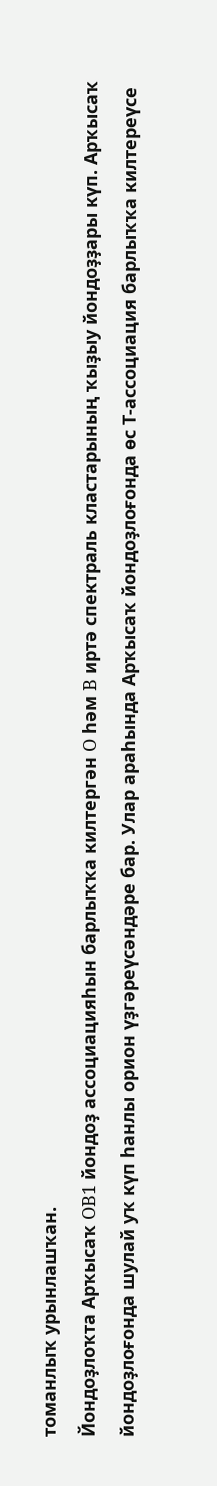томанлыҡ урынлашҡан.
Йондоҙлоҡта Арҡысаҡ OB1 йондоҙ ассоциацияһын барлыҡҡа килтергән O һәм B иртә спектраль кластарының ҡыҙыу йондоҙҙары күп. Арҡысаҡ йондоҙлоғонда шулай уҡ күп һанлы орион үҙгәреүсәндәре бар. Улар араһында Арҡысаҡ йондоҙлоғонда өс Т-ассоциация барлыҡҡа килтереүсе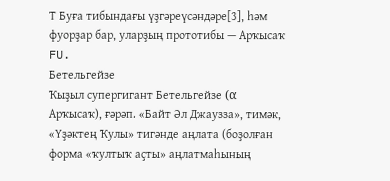Т Буға тибындағы үҙгәреүсәндәре[3], һәм фуорҙар бар, уларҙың прототибы — Арҡысаҡ FU.
Бетельгейзе
Ҡыҙыл супергигант Бетельгейзе (α Арҡысаҡ), ғәрәп. «Байт Әл Джаузза», тимәк, «Үҙәктең Ҡулы» тигәнде аңлата (боҙолған форма «ҡултыҡ аҫты» аңлатмаһының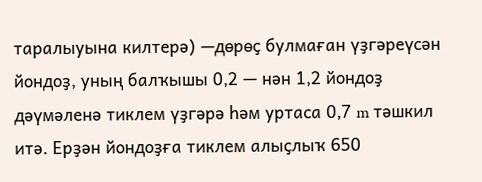таралыуына килтерә) —дөрөҫ булмаған үҙгәреүсән йондоҙ, уның балҡышы 0,2 — нән 1,2 йондоҙ дәүмәленә тиклем үҙгәрә һәм уртаса 0,7 m тәшкил итә. Ерҙән йондоҙға тиклем алыҫлыҡ 650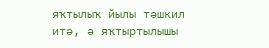яҡтылыҡ йылы тәшкил итә, ә яҡтыртылышы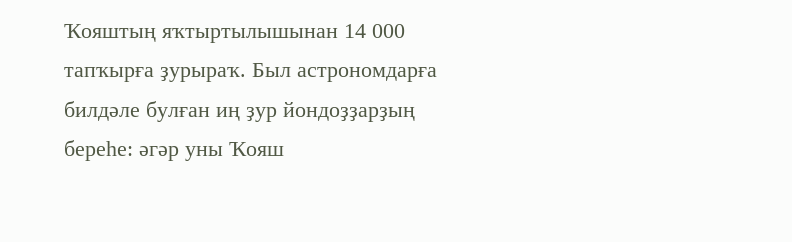Ҡояштың яҡтыртылышынан 14 000 тапҡырға ҙурыраҡ. Был астрономдарға билдәле булған иң ҙур йондоҙҙарҙың береһе: әгәр уны Ҡояш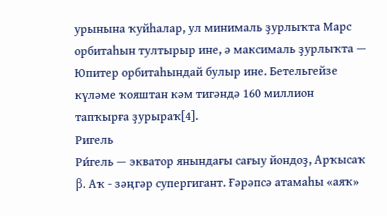урынына ҡуйһалар, ул минималь ҙурлыҡта Марс орбитаһын тултырыр ине, ә максималь ҙурлыҡта — Юпитер орбитаһындай булыр ине. Бетельгейзе күләме ҡояштан кәм тигәндә 160 миллион тапҡырға ҙурыраҡ[4].
Ригель
Ри́гель — экватор янындағы сағыу йондоҙ, Арҡысаҡ β. Аҡ - зәңгәр супергигант. Ғәрәпсә атамаһы «аяҡ»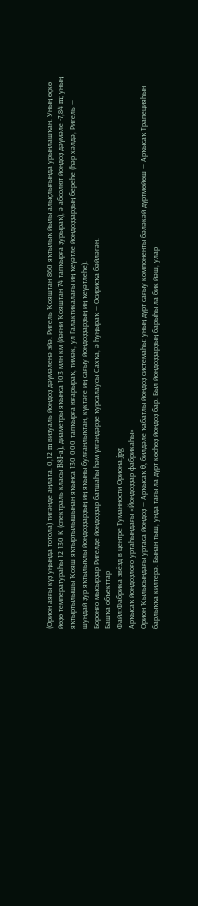(Орион аяғы күҙ уңында тотола) тигәнде аңлата. 0,12 m визуаль йондоҙ дәүмәленә эйә. Ригель Ҡояштан 860 яҡтылыҡ йылы алыҫлығында урынлашҡан. Уның өҫкө йөҙө температураһы 12 130 К (спектраль класы B8I-a), диаметры яҡынса 103 млн км (йәғни Ҡояштан 74 тапҡырға ҙурыраҡ), ә абсолют йондоҙ дәүмәле -7,84 m; уның яҡтыртылышы Ҡояш яҡтыртылышынан яҡынса 130 000 тапҡырға юғарыраҡ, тимәк, ул Галактикалағы иң ҡеүәтле йондоҙҙарҙың береһе (һәр хәлдә, Ригель — шундай ҙур яҡтылыҡлы йондоҙҙарҙың иң яҡыны булғанлыҡтан, күктәге иң сағыу йондоҙҙарҙың иң ҡеүәтлеһе).
Боронғо мысырҙар Ригелде йондоҙҙар батшаһы һәм үлгәндәрҙе ҡурсалаусы Сахҡа, ә һуңыраҡ — Осирисҡа бәйләгән.
Башҡа объекттар
Файл:Фабрика звёзд в центре Туманности Ориона.jpg
Арҡысаҡ йондоҙлоғо уртаһындағы «Йондоҙҙар фабрикаһы»
Орион Ҡылысындағы уртаса йондоҙ — Арҡысаҡ θ, билдәле ҡабатлы йондоҙ системаһы: уның дүрт сағыу компоненты бәләкәй дүртмөйөш — Арҡысаҡ Трапецияһын барлыҡҡа килтерә. Бынан тыш, унда тағы ла дүрт көсһөҙ йондоҙ бар. Был йондоҙҙарҙың барыһы ла бик йәш, улар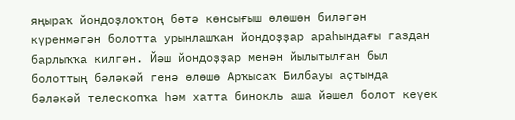яңыраҡ йондоҙлоҡтоң бөтә көнсығыш өлөшөн биләгән күренмәгән болотта урынлашҡан йондоҙҙар араһындағы газдан барлыҡҡа килгән. Йәш йондоҙҙар менән йылытылған был болоттың бәләкәй генә өлөшө Арҡысаҡ Билбауы аҫтында бәләкәй телескопҡа һәм хатта бинокль аша йәшел болот кеүек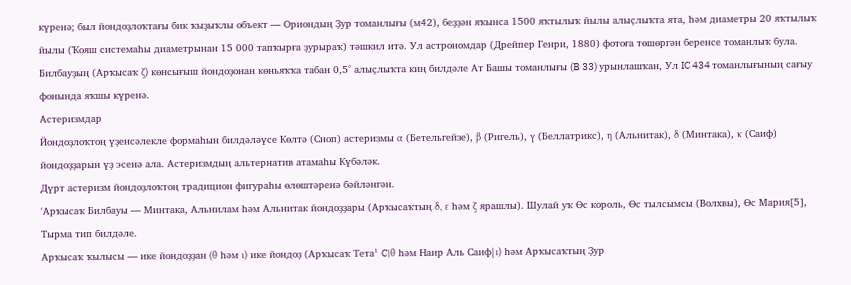күренә; был йондоҙлоҡтағы бик ҡыҙыҡлы объект — Ориондың Ҙур томанлығы (м42), беҙҙән яҡынса 1500 яҡтылыҡ йылы алыҫлыҡта ята, һәм диаметры 20 яҡтылыҡ йылы (Ҡояш системаһы диаметрынан 15 000 тапҡырға ҙурыраҡ) тәшкил итә. Ул астрономдар (Дрейпер Генри, 1880) фотоға төшөргән беренсе томанлыҡ була.
Билбауҙың (Арҡысаҡ ζ) көнсығыш йондоҙонан көньяҡҡа табан 0,5° алыҫлыҡта киң билдәле Ат Башы томанлығы (B 33) урынлашҡан, Ул IC 434 томанлығының сағыу фонында яҡшы күренә.
Астеризмдар
Йондоҙлоҡтоң үҙенсәлекле формаһын билдәләүсе Көлтә (Сноп) астеризмы α (Бетельгейзе), β (Ригель), γ (Беллатрикс), η (Альнитак), δ (Минтака), κ (Саиф) йондоҙҙарын үҙ эсенә ала. Астеризмдың альтернатив атамаһы Күбәләк.
Дүрт астеризм йондоҙлоҡтоң традицион фигураһы өлөштәренә бәйләнгән.
'Арҡысаҡ Билбауы — Минтака, Альнилам һәм Альнитак йондоҙҙары (Арҡысаҡтың δ, ε һәм ζ ярашлы). Шулай уҡ Өс король, Өс тылсымсы (Волхвы), Өс Мария[5], Тырма тип билдәле.
Арҡысаҡ ҡылысы — ике йондоҙҙан (θ һәм ι) ике йондоҙ (Арҡысаҡ Тета¹ C|θ һәм Наир Аль Саиф|ι) һәм Арҡысаҡтың Ҙур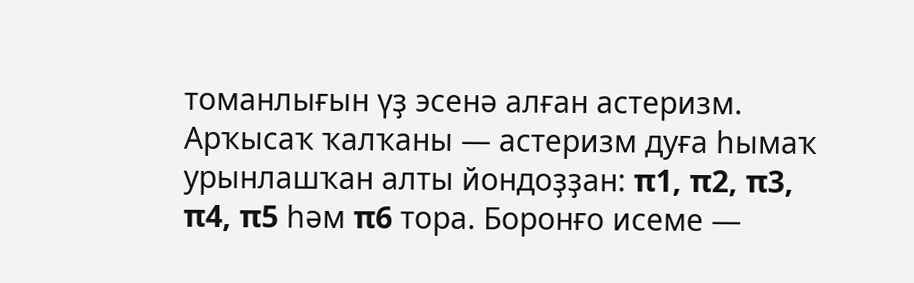томанлығын үҙ эсенә алған астеризм.
Арҡысаҡ ҡалҡаны — астеризм дуға һымаҡ урынлашҡан алты йондоҙҙан: π1, π2, π3, π4, π5 һәм π6 тора. Боронғо исеме —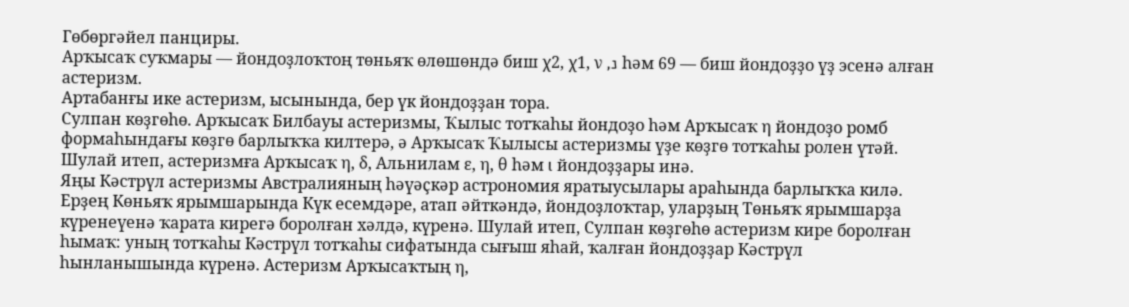Гөбөргәйел панциры.
Арҡысаҡ суҡмары — йондоҙлоҡтоң төньяҡ өлөшөндә биш χ2, χ1, ν ,נ һәм 69 — биш йондоҙҙо үҙ эсенә алған астеризм.
Артабанғы ике астеризм, ысынында, бер үк йондоҙҙан тора.
Сулпан көҙгөһө. Арҡысаҡ Билбауы астеризмы, Ҡылыс тотҡаһы йондоҙо һәм Арҡысаҡ η йондоҙо ромб формаһындағы көҙгө барлыҡҡа килтерә, ә Арҡысаҡ Ҡылысы астеризмы үҙе көҙгө тотҡаһы ролен үтәй. Шулай итеп, астеризмға Арҡысаҡ η, δ, Альнилам ε, η, θ һәм ι йондоҙҙары инә.
Яңы Кәстрүл астеризмы Австралияның һәүәҫкәр астрономия яратыусылары араһында барлыҡҡа килә. Ерҙең Көньяҡ ярымшарында Күк есемдәре, атап әйткәндә, йондоҙлоҡтар, уларҙың Төньяҡ ярымшарҙа күренеүенә ҡарата кирегә боролған хәлдә, күренә. Шулай итеп, Сулпан көҙгөһө астеризм кире боролған һымаҡ: уның тотҡаһы Кәстрүл тотҡаһы сифатында сығыш яһай, ҡалған йондоҙҙар Кәстрүл һынланышында күренә. Астеризм Арҡысаҡтың η,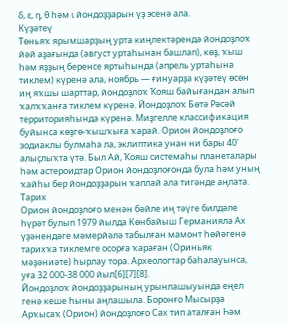δ, ε, η, θ һәм ι йондоҙҙарын үҙ эсенә ала.
Күҙәтеү
Төньяҡ ярымшарҙың урта киңлектәрендә йондоҙлоҡ йәй аҙағында (август уртаһынан башлап), көҙ, ҡыш һәм яҙҙың беренсе яртыһында (апрель уртаһына тиклем) күренә ала, ноябрь — ғинуарҙа күҙәтеү өсөн иң яҡшы шарттар, йондоҙлоҡ Ҡояш байығандан алып ҡалҡҡанға тиклем күренә. Йондоҙлоҡ Бөтә Рәсәй территорияһында күренә. Миҙгелле классификация буйынса көҙгө-ҡышҡыға ҡарай. Орион йондоҙлоғо зодиаклы булмаһа ла, эклиптика унан ни бары 40' алыҫлыҡта үтә. Был Ай, Ҡояш системаһы планеталары һәм астероидтар Орион йондоҙлоғонда була һәм уның ҡайһы бер йондоҙҙарын ҡаплай ала тигәнде аңлата.
Тарих
Орион йондоҙлоғо менән бәйле иң тәүге билдәле һүрәт булып 1979 йылда Көнбайыш Германияла Ах үҙәнендәге мәмерйәлә табылған мамонт һөйәгенә тарихҡа тиклемге осорға ҡараған (Ориньяк мәҙәниәте) һырлау тора. Археологтар баһалауынса, уға 32 000-38 000 йыл[6][7][8].
Йондоҙлоҡ йондоҙҙарының урынлашыуында еңел генә кеше һыны аңлашыла. Боронғо Мысырҙа Арҡысаҡ (Орион) йондоҙлоғо Сах тип аталған Һәм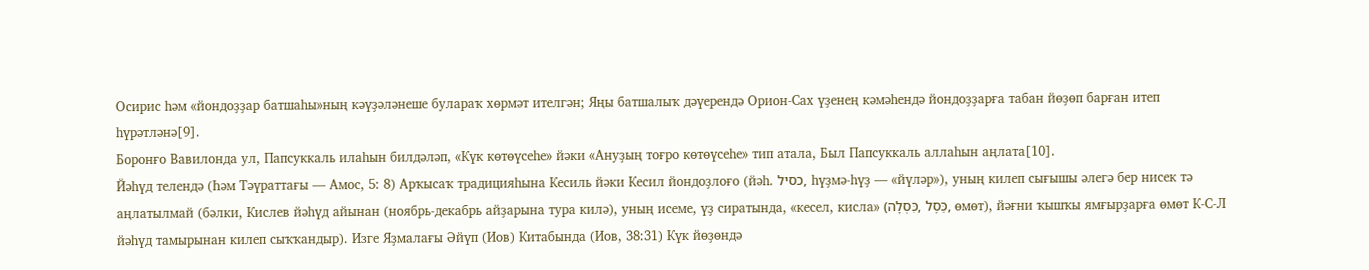Осирис һәм «йондоҙҙар батшаһы»ның кәүҙәләнеше булараҡ хөрмәт ителгән; Яңы батшалыҡ дәүерендә Орион-Сах үҙенең кәмәһендә йондоҙҙарға табан йөҙөп барған итеп һүрәтләнә[9].
Боронғо Вавилонда ул, Папсуккаль илаһын билдәләп, «Күк көтөүсеһе» йәки «Ануҙың тоғро көтөүсеһе» тип атала, Был Папсуккаль аллаһын аңлата[10].
Йәһүд телендә (Һәм Тәүраттағы — Амос, 5: 8) Арҡысаҡ традицияһына Кесиль йәки Кесил йондоҙлоғо (йәһ. כסיל, һүҙмә-һүҙ — «йүләр»), уның килеп сығышы әлегә бер нисек тә аңлатылмай (бәлки, Кислев йәһүд айынан (ноябрь-декабрь айҙарына тура килә), уның исеме, үҙ сиратында, «кесел, кисла» (כֵּסֶל ,כִּסְלָה, өмөт), йәғни ҡышҡы ямғырҙарға өмөт К-С-Л йәһүд тамырынан килеп сыҡҡандыр). Изге Яҙмалағы Әйүп (Иов) Китабында (Иов, 38:31) Күк йөҙөндә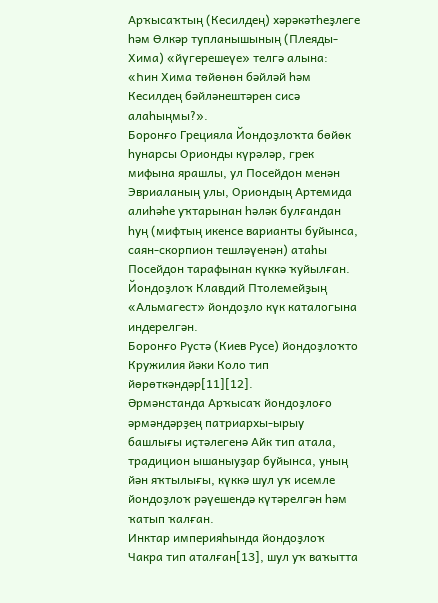Арҡысаҡтың (Кесилдең) хәрәкәтһеҙлеге һәм Өлкәр тупланышының (Плеяды-Хима) «йүгерешеүе» телгә алына: «Һин Хима төйөнөн бәйләй һәм Кесилдең бәйләнештәрен сисә алаһыңмы?».
Боронғо Грецияла Йондоҙлоҡта бөйөк һунарсы Орионды күрәләр, грек мифына ярашлы, ул Посейдон менән Эвриаланың улы, Ориондың Артемида алиһәһе уҡтарынан һәләк булғандан һуң (мифтың икенсе варианты буйынса, саян-скорпион тешләүенән) атаһы Посейдон тарафынан күккә ҡуйылған.
Йондоҙлоҡ Клавдий Птолемейҙың «Альмагест» йондоҙло күк каталогына индерелгән.
Боронғо Рустә (Киев Русе) йондоҙлоҡто Кружилия йәки Коло тип йөрөткәндәр[11][12].
Әрмәнстанда Арҡысаҡ йондоҙлоғо әрмәндәрҙең патриархы-ырыу башлығы иҫтәлегенә Айк тип атала, традицион ышаныуҙар буйынса, уның йән яҡтылығы, күккә шул уҡ исемле йондоҙлоҡ рәүешендә күтәрелгән һәм ҡатып ҡалған.
Инктар империяһында йондоҙлоҡ Чакра тип аталған[13], шул уҡ ваҡытта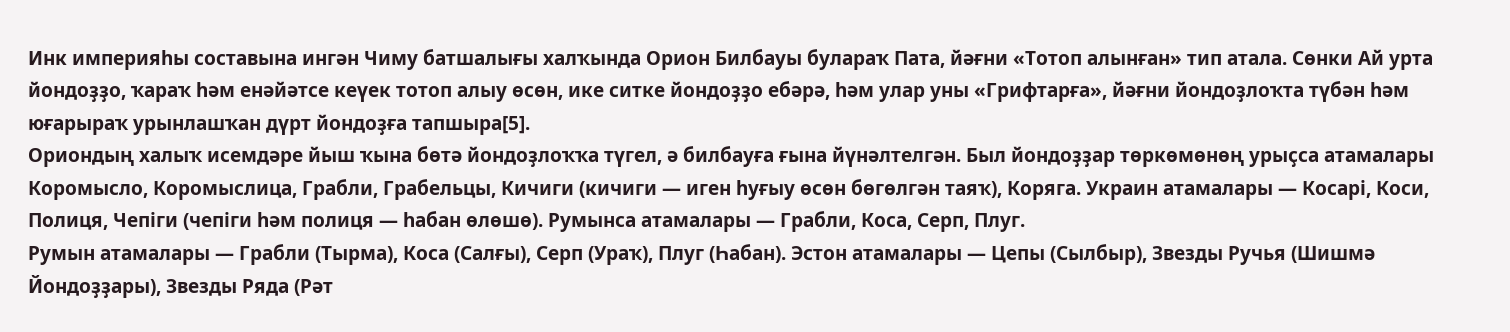Инк империяһы составына ингән Чиму батшалығы халҡында Орион Билбауы булараҡ Пата, йәғни «Тотоп алынған» тип атала. Сөнки Ай урта йондоҙҙо, ҡараҡ һәм енәйәтсе кеүек тотоп алыу өсөн, ике ситке йондоҙҙо ебәрә, һәм улар уны «Грифтарға», йәғни йондоҙлоҡта түбән һәм юғарыраҡ урынлашҡан дүрт йондоҙға тапшыра[5].
Ориондың халыҡ исемдәре йыш ҡына бөтә йондоҙлоҡҡа түгел, ә билбауға ғына йүнәлтелгән. Был йондоҙҙар төркөмөнөң урыҫса атамалары Коромысло, Коромыслица, Грабли, Грабельцы, Кичиги (кичиги — иген һуғыу өсөн бөгөлгән таяҡ), Коряга. Украин атамалары — Косарі, Коси, Полиця, Чепіги (чепіги һәм полиця — һабан өлөшө). Румынса атамалары — Грабли, Коса, Серп, Плуг.
Румын атамалары — Грабли (Тырма), Коса (Салғы), Серп (Ураҡ), Плуг (Һабан). Эстон атамалары — Цепы (Сылбыр), Звезды Ручья (Шишмә Йондоҙҙары), Звезды Ряда (Рәт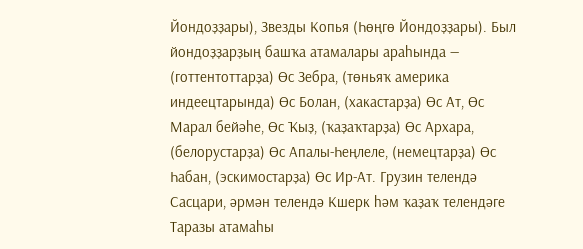Йондоҙҙары), Звезды Копья (Һөңгө Йондоҙҙары). Был йондоҙҙарҙың башҡа атамалары араһында — (готтентоттарҙа) Өс Зебра, (төньяҡ америка индеецтарында) Өс Болан, (хакастарҙа) Өс Ат, Өс Марал бейәһе, Өс Ҡыҙ, (ҡаҙаҡтарҙа) Өс Архара, (белорустарҙа) Өс Апалы-Һеңлеле, (немецтарҙа) Өс Һабан, (эскимостарҙа) Өс Ир-Ат. Грузин телендә Сасцари, әрмән телендә Кшерк һәм ҡаҙаҡ телендәге Таразы атамаһы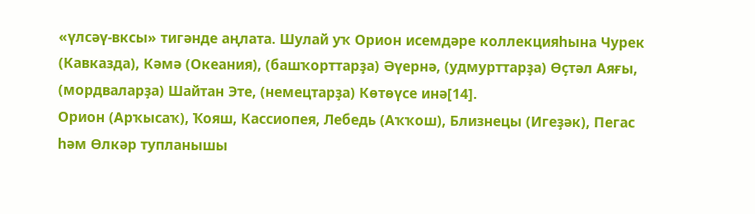«үлсәү-вксы» тигәнде аңлата. Шулай уҡ Орион исемдәре коллекцияһына Чурек (Кавказда), Кәмә (Океания), (башҡорттарҙа) Әүернә, (удмурттарҙа) Өҫтәл Аяғы, (мордваларҙа) Шайтан Эте, (немецтарҙа) Көтөүсе инә[14].
Орион (Арҡысаҡ), Ҡояш, Кассиопея, Лебедь (Аҡҡош), Близнецы (Игеҙәк), Пегас һәм Өлкәр тупланышы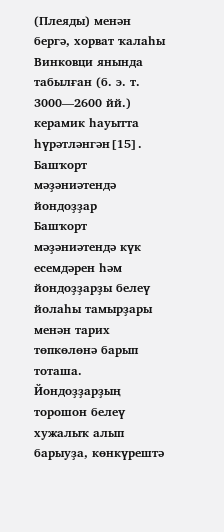(Плеяды) менән бергә, хорват ҡалаһы Винковци янында табылған (б. э. т. 3000—2600 йй.) керамик һауытта һүрәтләнгән[15].
Башҡорт мәҙәниәтендә йондоҙҙар
Башҡорт мәҙәниәтендә күк есемдәрен һәм йондоҙҙарҙы белеү йолаһы тамырҙары менән тарих төпкөлөнә барып тоташа. Йондоҙҙарҙың торошон белеү хужалыҡ алып барыуҙа, көнкүрештә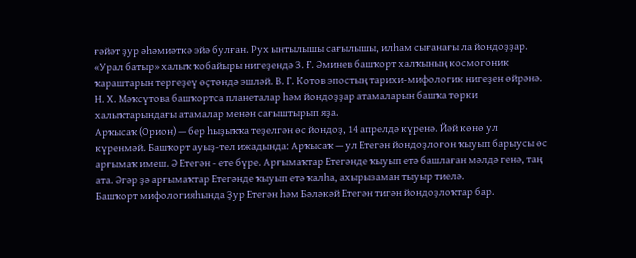ғәйәт ҙур әһәмиәткә эйә булған. Рух ынтылышы сағылышы, илһам сығанағы ла йондоҙҙар.
«Урал батыр» халыҡ ҡобайыры нигеҙендә З. Ғ. Әминев башҡорт халҡының космогоник ҡараштарын тергеҙеү өҫтөндә эшләй. В. Г. Котов эпостың тарихи-мифологик нигеҙен өйрәнә. Н. Х. Мәҡсүтова башҡортса планеталар һәм йондоҙҙар атамаларын башҡа төрки халыҡтарындағы атамалар менән сағыштырып яҙа.
Арҡысаҡ (Орион) — бер һыҙыҡҡа теҙелгән өс йондоҙ, 14 апрелдә күренә. Йәй көнө ул күренмәй. Башҡорт ауыҙ-тел ижадында: Арҡысаҡ — ул Етегән йондоҙлоғон ҡыуып барыусы өс арғымаҡ имеш. Ә Етегән - ете бүре. Арғымаҡтар Етегәнде ҡыуып етә башлаған мәлдә генә, таң ата. Әгәр ҙә арғымаҡтар Етегәнде ҡыуып етә ҡалһа, ахырызаман тыуыр тиелә.
Башҡорт мифологияһында Ҙур Етегән һәм Бәләкәй Етегән тигән йондоҙлоҡтар бар.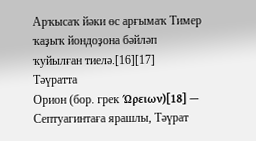Арҡысаҡ йәки өс арғымаҡ Тимер ҡаҙыҡ йондоҙона бәйләп ҡуйылған тиелә.[16][17]
Тәүратта
Орион (бор. грек Ώρειων)[18] — Септуагинтаға ярашлы, Тәүрат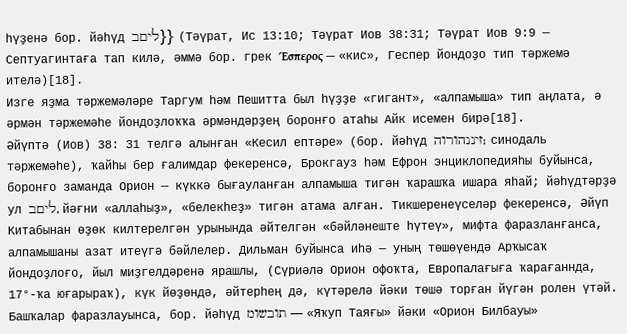һүҙенә бор. йәһүд ליםב}} (Тәүрат, Ис 13:10; Тәүрат Иов 38:31; Тәүрат Иов 9:9 — Септуагинтаға тап килә, әммә бор. грек Έσπερος — «кис», Геспер йондоҙо тип тәржемә ителә)[18].
Изге яҙма тәржемәләре Таргум һәм Пешитта был һүҙҙе «гигант», «алпамыша» тип аңлата, ә әрмән тәржемәһе йондоҙлоҡҡа әрмәндәрҙең боронғо атаһы Айк исемен бирә[18].
Әйүптә (Иов) 38: 31 телгә алынған «Кесил ептәре» (бор. йәһүд זיננהורוה; синодаль тәржемәһе), ҡайһы бер ғалимдар фекеренсә, Брокгауз һәм Ефрон энциклопедияһы буйынса, боронғо заманда Орион — күккә бығауланған алпамыша тигән ҡарашҡа ишара яһай; йәһүдтәрҙә ул ליםב, йәғни «аллаһыҙ», «белекһеҙ» тигән атама алған. Тикшеренеүселәр фекеренсә, Әйүп Китабынан өҙөк килтерелгән урынында әйтелгән «бәйләнеште һүтеү», мифта фаразланғанса, алпамышаны азат итеүгә бәйлелер. Дильман буйынса иһә — уның төшөүендә Арҡысаҡ йондоҙлоғо, йыл миҙгелдәренә ярашлы, (Сүриәлә Орион офоҡта, Европалағыға ҡарағаннда, 17°-ҡа юғарыраҡ), күк йөҙөндә, әйтерһең дә, күтәрелә йәки төшә торған йүгән ролен үтәй.
Башҡалар фаразлауынса, бор. йәһүд תובשומ — «Яҡуп Таяғы» йәки «Орион Билбауы»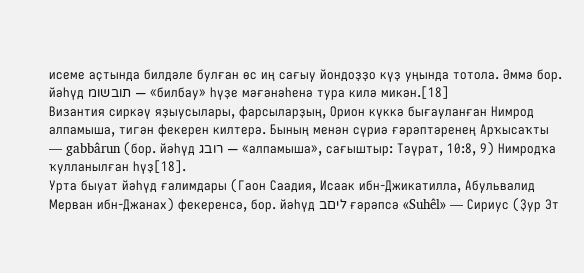исеме аҫтында билдәле булған өс иң сағыу йондоҙҙо күҙ уңында тотола. Әммә бор. йәһүд תובשומ — «билбау» һүҙе мәғәнәһенә тура килә микән.[18]
Византия сиркәү яҙыусылары, фарсыларҙың, Орион күккә бығауланған Нимрод алпамыша, тигән фекерен килтерә. Бының менән сүриә ғәрәптәренең Арҡысаҡты — gabbârun (бор. йәһүд רובג — «алпамыша», сағыштыр: Тәүрат, 10:8, 9) Нимродҡа ҡулланылған һүҙ[18].
Урта быуат йәһүд ғалимдары (Гаон Саадия, Исаак ибн-Джикатилла, Абульвалид Мерван ибн-Джанах) фекеренсә, бор. йәһүд ליםב ғәрәпсә «Suhêl» — Сириус (Ҙур Эт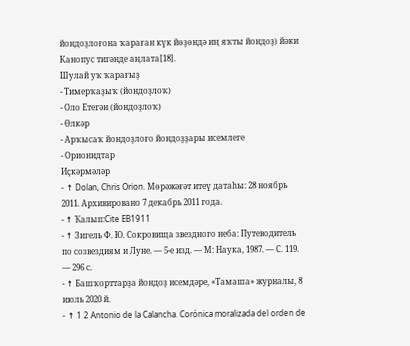йондоҙлоғона ҡараған күк йөҙөндә иң яҡты йондоҙ) йәки Канопус тигәнде аңлата[18].
Шулай уҡ ҡарағыҙ
- Тимерҡаҙыҡ (йондоҙлоҡ)
- Оло Етегән (йондоҙлоҡ)
- Өлкәр
- Арҡысаҡ йондоҙлоғо йондоҙҙары исемлеге
- Орионидтар
Иҫкәрмәләр
- ↑ Dolan, Chris Orion. Мөрәжәғәт итеү датаһы: 28 ноябрь 2011. Архивировано 7 декабрь 2011 года.
- ↑ Ҡалып:Cite EB1911
- ↑ Зигель Ф. Ю. Сокровища звездного неба: Путеводитель по созвездиям и Луне. — 5-е изд. — М: Наука, 1987. — С. 119. — 296 с.
- ↑ Башҡорттарҙа йондоҙ исемдәре, «Тамаша» журналы, 8 июль 2020 й.
- ↑ 1 2 Antonio de la Calancha. Corónica moralizada del orden de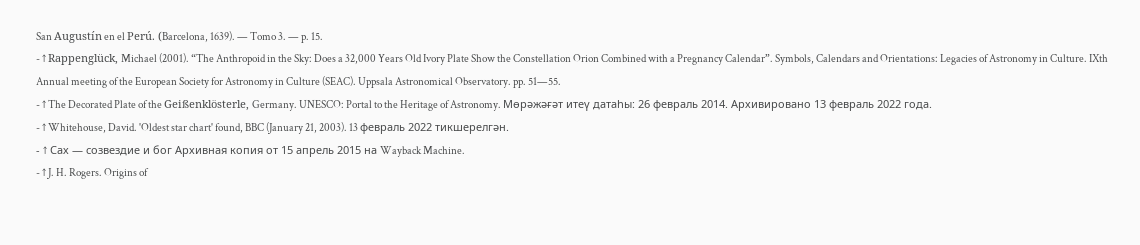San Augustín en el Perú. (Barcelona, 1639). — Tomo 3. — p. 15.
- ↑ Rappenglück, Michael (2001). “The Anthropoid in the Sky: Does a 32,000 Years Old Ivory Plate Show the Constellation Orion Combined with a Pregnancy Calendar”. Symbols, Calendars and Orientations: Legacies of Astronomy in Culture. IXth Annual meeting of the European Society for Astronomy in Culture (SEAC). Uppsala Astronomical Observatory. pp. 51—55.
- ↑ The Decorated Plate of the Geißenklösterle, Germany. UNESCO: Portal to the Heritage of Astronomy. Мөрәжәғәт итеү датаһы: 26 февраль 2014. Архивировано 13 февраль 2022 года.
- ↑ Whitehouse, David. 'Oldest star chart' found, BBC (January 21, 2003). 13 февраль 2022 тикшерелгән.
- ↑ Сах — созвездие и бог Архивная копия от 15 апрель 2015 на Wayback Machine.
- ↑ J. H. Rogers. Origins of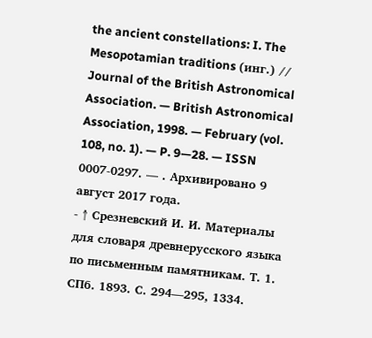the ancient constellations: I. The Mesopotamian traditions (инг.) // Journal of the British Astronomical Association. — British Astronomical Association, 1998. — February (vol. 108, no. 1). — P. 9—28. — ISSN 0007-0297. — . Архивировано 9 август 2017 года.
- ↑ Срезневский И. И. Материалы для словаря древнерусского языка по письменным памятникам. Т. 1. СПб. 1893. С. 294—295, 1334.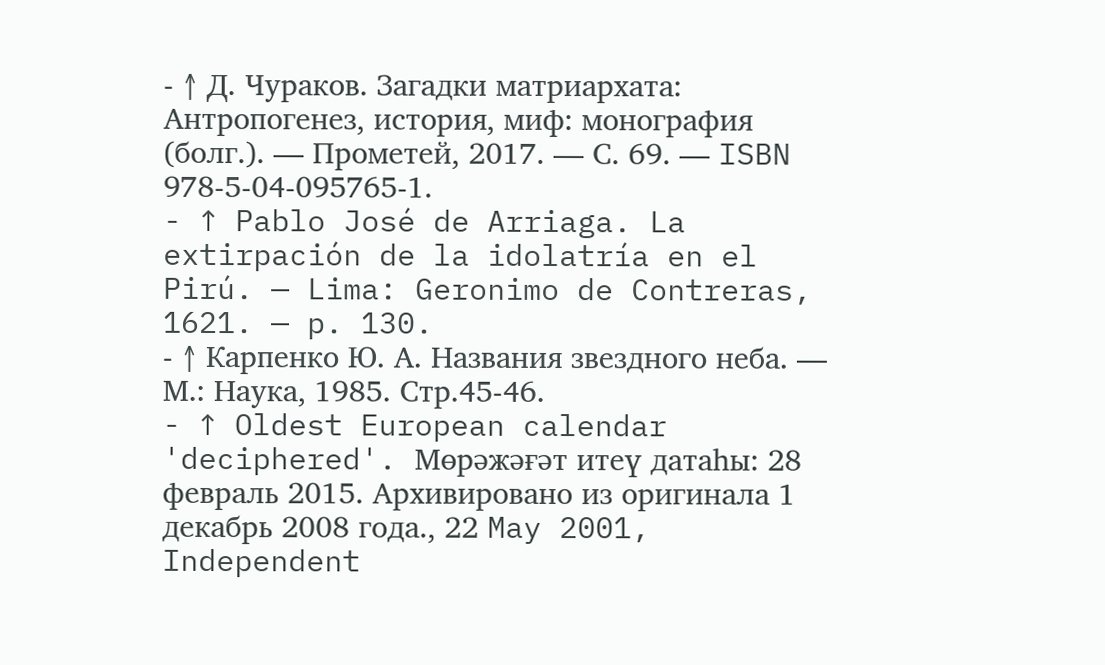- ↑ Д. Чураков. Загадки матриархата: Антропогенез, история, миф: монография (болг.). — Прометей, 2017. — С. 69. — ISBN 978-5-04-095765-1.
- ↑ Pablo José de Arriaga. La extirpación de la idolatría en el Pirú. — Lima: Geronimo de Contreras, 1621. — p. 130.
- ↑ Карпенко Ю. А. Названия звездного неба. — М.: Наука, 1985. Стр.45-46.
- ↑ Oldest European calendar 'deciphered'. Мөрәжәғәт итеү датаһы: 28 февраль 2015. Архивировано из оригинала 1 декабрь 2008 года., 22 May 2001, Independent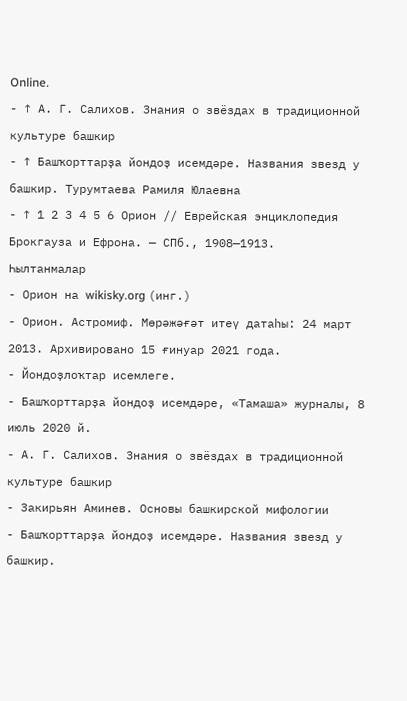Online.
- ↑ А. Г. Салихов. Знания о звёздах в традиционной культуре башкир
- ↑ Башҡорттарҙа йондоҙ исемдәре. Названия звезд у башкир. Турумтаева Рамиля Юлаевна
- ↑ 1 2 3 4 5 6 Орион // Еврейская энциклопедия Брокгауза и Ефрона. — СПб., 1908—1913.
Һылтанмалар
- Орион на wikisky.org (инг.)
- Орион. Астромиф. Мөрәжәғәт итеү датаһы: 24 март 2013. Архивировано 15 ғинуар 2021 года.
- Йондоҙлоҡтар исемлеге.
- Башҡорттарҙа йондоҙ исемдәре, «Тамаша» журналы, 8 июль 2020 й.
- А. Г. Салихов. Знания о звёздах в традиционной культуре башкир
- Закирьян Аминев. Основы башкирской мифологии
- Башҡорттарҙа йондоҙ исемдәре. Названия звезд у башкир.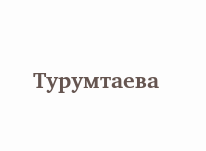Турумтаева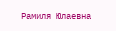Рамиля Юлаевна